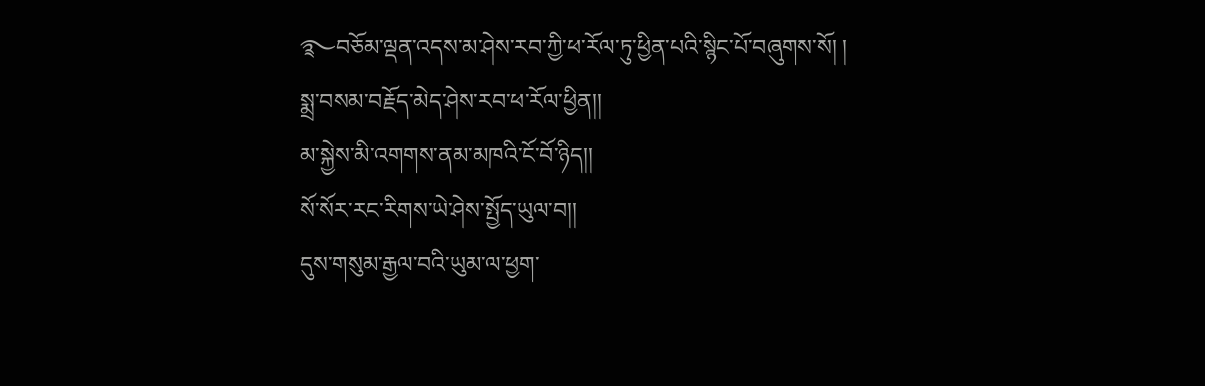࿐བཅོམ་ལྡན་འདས་མ་ཤེས་རབ་ཀྱི་ཕ་རོལ་ཏུ་ཕྱིན་པའི་སྙིང་པོ་བཞུགས་སོ། །
སྨྲ་བསམ་བརྗོད་མེད་ཤེས་རབ་ཕ་རོལ་ཕྱིན།།
མ་སྐྱེས་མི་འགགས་ནམ་མཁའི་ངོ་བོ་ཉིད།།
སོ་སོར་རང་རིགས་ཡེ་ཤེས་སྤྱོད་ཡུལ་བ།།
དུས་གསུམ་རྒྱལ་བའི་ཡུམ་ལ་ཕྱག་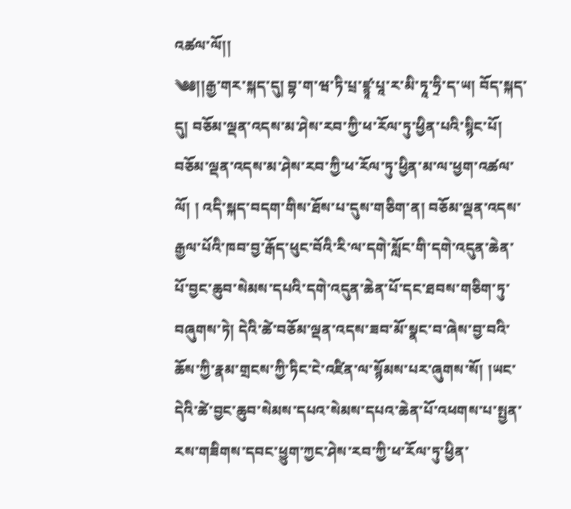འཚལ་ལོ།།
༄༅།།རྒྱ་གར་སྐད་དུ། བྷ་ག་ཝ་ཏི་པྲ་ཛྙཱ་པཱ་ར་མི་ཏཱ་ཧྲི་ད་ཡ། བོད་སྐད་དུ། བཅོམ་ལྡན་འདས་མ་ཤེས་རབ་ཀྱི་ཕ་རོལ་ཏུ་ཕྱིན་པའི་སྙིང་པོ། བཅོམ་ལྡན་འདས་མ་ཤེས་རབ་ཀྱི་ཕ་རོལ་ཏུ་ཕྱིན་མ་ལ་ཕྱག་འཚལ་ལོ། ། འདི་སྐད་བདག་གིས་ཐོས་པ་དུས་གཅིག་ན། བཅོམ་ལྡན་འདས་རྒྱལ་པོའི་ཁབ་བྱ་རྒོད་ཕུང་བོའི་རི་ལ་དགེ་སློང་གི་དགེ་འདུན་ཆེན་པོ་བྱང་ཆུབ་སེམས་དཔའི་དགེ་འདུན་ཆེན་པོ་དང་ཐབས་གཅིག་ཏུ་བཞུགས་ཏེ། དེའི་ཚེ་བཅོམ་ལྡན་འདས་ཟབ་མོ་སྣང་བ་ཞེས་བྱ་བའི་ཆོས་ཀྱི་རྣམ་གྲངས་ཀྱི་ཏིང་ངེ་འཛིན་ལ་སྙོམས་པར་ཞུགས་སོ། །ཡང་དེའི་ཚེ་བྱང་ཆུབ་སེམས་དཔའ་སེམས་དཔའ་ཆེན་པོ་འཕགས་པ་སྤྱན་རས་གཟིགས་དབང་ཕྱུག་ཀྱང་ཤེས་རབ་ཀྱི་ཕ་རོལ་ཏུ་ཕྱིན་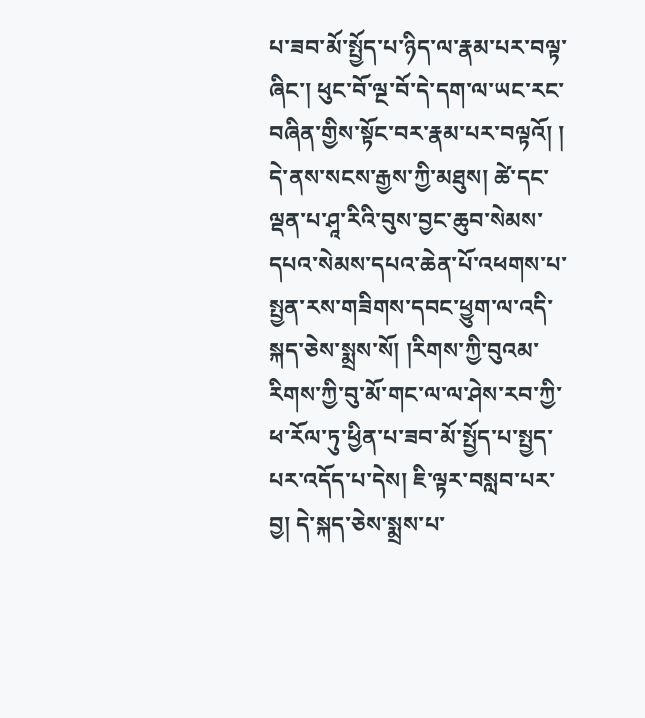པ་ཟབ་མོ་སྤྱོད་པ་ཉིད་ལ་རྣམ་པར་བལྟ་ཞིང་། ཕུང་བོ་ལྔ་བོ་དེ་དག་ལ་ཡང་རང་བཞིན་གྱིས་སྟོང་བར་རྣམ་པར་བལྟའོ། ། དེ་ནས་སངས་རྒྱས་ཀྱི་མཐུས། ཚེ་དང་ལྡན་པ་ཤཱ་རིའི་བུས་བྱང་ཆུབ་སེམས་དཔའ་སེམས་དཔའ་ཆེན་པོ་འཕགས་པ་སྤྱན་རས་གཟིགས་དབང་ཕྱུག་ལ་འདི་སྐད་ཅེས་སྨྲས་སོ། །རིགས་ཀྱི་བུའམ་རིགས་ཀྱི་བུ་མོ་གང་ལ་ལ་ཤེས་རབ་ཀྱི་ཕ་རོལ་ཏུ་ཕྱིན་པ་ཟབ་མོ་སྤྱོད་པ་སྤྱད་པར་འདོད་པ་དེས། ཇི་ལྟར་བསླབ་པར་བྱ། དེ་སྐད་ཅེས་སྨྲས་པ་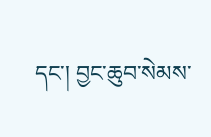དང་། བྱང་ཆུབ་སེམས་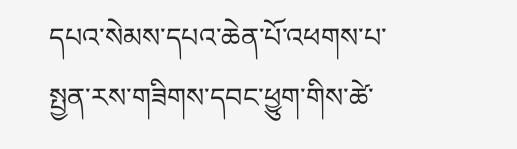དཔའ་སེམས་དཔའ་ཆེན་པོ་འཕགས་པ་སྤྱན་རས་གཟིགས་དབང་ཕྱུག་གིས་ཚེ་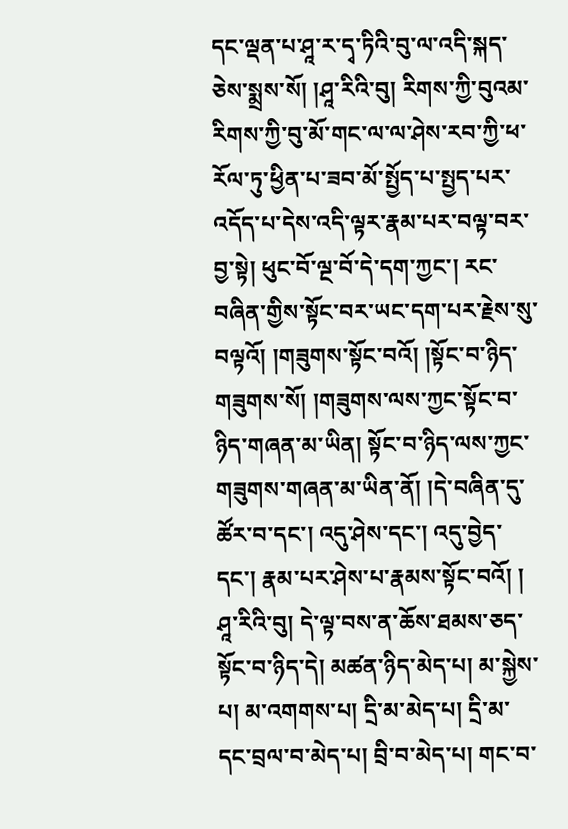དང་ལྡན་པ་ཤཱ་ར་དྭ་ཏིའི་བུ་ལ་འདི་སྐད་ཅེས་སྨྲས་སོ། །ཤཱ་རིའི་བུ། རིགས་ཀྱི་བུའམ་རིགས་ཀྱི་བུ་མོ་གང་ལ་ལ་ཤེས་རབ་ཀྱི་ཕ་རོལ་ཏུ་ཕྱིན་པ་ཟབ་མོ་སྤྱོད་པ་སྤྱད་པར་འདོད་པ་དེས་འདི་ལྟར་རྣམ་པར་བལྟ་བར་བྱ་སྟེ། ཕུང་བོ་ལྔ་བོ་དེ་དག་ཀྱང་། རང་བཞིན་གྱིས་སྟོང་བར་ཡང་དག་པར་རྗེས་སུ་བལྟའོ། །གཟུགས་སྟོང་བའོ། །སྟོང་བ་ཉིད་གཟུགས་སོ། །གཟུགས་ལས་ཀྱང་སྟོང་བ་ཉིད་གཞན་མ་ཡིན། སྟོང་བ་ཉིད་ལས་ཀྱང་གཟུགས་གཞན་མ་ཡིན་ནོ། །དེ་བཞིན་དུ་ཚོར་བ་དང་། འདུ་ཤེས་དང་། འདུ་བྱེད་དང་། རྣམ་པར་ཤེས་པ་རྣམས་སྟོང་བའོ། ། ཤཱ་རིའི་བུ། དེ་ལྟ་བས་ན་ཆོས་ཐམས་ཅད་སྟོང་བ་ཉིད་དེ། མཚན་ཉིད་མེད་པ། མ་སྐྱེས་པ། མ་འགགས་པ། དྲི་མ་མེད་པ། དྲི་མ་དང་བྲལ་བ་མེད་པ། བྲི་བ་མེད་པ། གང་བ་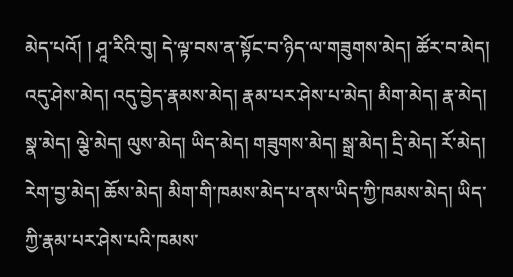མེད་པའོ། ། ཤཱ་རིའི་བུ། དེ་ལྟ་བས་ན་སྟོང་བ་ཉིད་ལ་གཟུགས་མེད། ཚོར་བ་མེད། འདུ་ཤེས་མེད། འདུ་བྱེད་རྣམས་མེད། རྣམ་པར་ཤེས་པ་མེད། མིག་མེད། རྣ་མེད། སྣ་མེད། ལྕེ་མེད། ལུས་མེད། ཡིད་མེད། གཟུགས་མེད། སྒྲ་མེད། དྲི་མེད། རོ་མེད། རེག་བྱ་མེད། ཆོས་མེད། མིག་གི་ཁམས་མེད་པ་ནས་ཡིད་ཀྱི་ཁམས་མེད། ཡིད་ཀྱི་རྣམ་པར་ཤེས་པའི་ཁམས་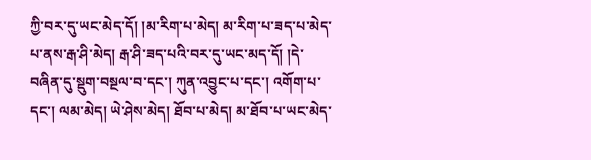ཀྱི་བར་དུ་ཡང་མེད་དོ། །མ་རིག་པ་མེད། མ་རིག་པ་ཟད་པ་མེད་པ་ནས་རྒ་ཤི་མེད། རྒ་ཤི་ཟད་པའི་བར་དུ་ཡང་མད་དོ། །དེ་བཞིན་དུ་སྡུག་བསྔལ་བ་དང་། ཀུན་འབྱུང་པ་དང་། འགོག་པ་དང་། ལམ་མེད། ཡེ་ཤེས་མེད། ཐོབ་པ་མེད། མ་ཐོབ་པ་ཡང་མེད་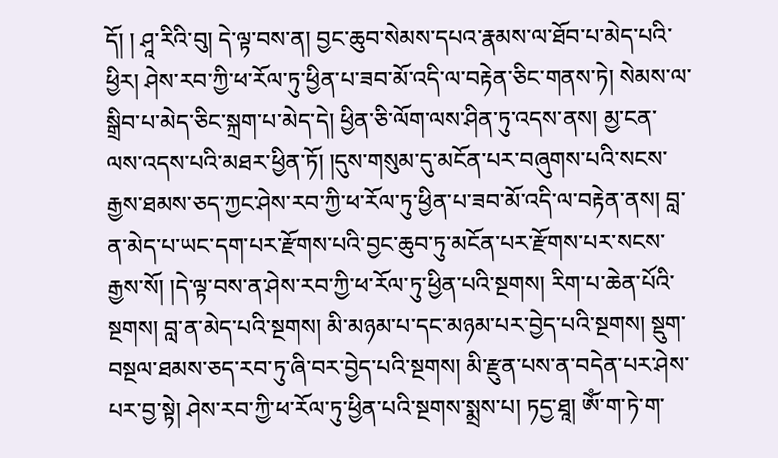དོ། ། ཤཱ་རིའི་བུ། དེ་ལྟ་བས་ན། བྱང་ཆུབ་སེམས་དཔའ་རྣམས་ལ་ཐོབ་པ་མེད་པའི་ཕྱིར། ཤེས་རབ་ཀྱི་ཕ་རོལ་ཏུ་ཕྱིན་པ་ཟབ་མོ་འདི་ལ་བརྟེན་ཅིང་གནས་ཏེ། སེམས་ལ་སྒྲིབ་པ་མེད་ཅིང་སྐྲག་པ་མེད་དེ། ཕྱིན་ཅི་ལོག་ལས་ཤིན་ཏུ་འདས་ནས། མྱ་ངན་ལས་འདས་པའི་མཐར་ཕྱིན་ཏོ། །དུས་གསུམ་དུ་མངོན་པར་བཞུགས་པའི་སངས་རྒྱས་ཐམས་ཅད་ཀྱང་ཤེས་རབ་ཀྱི་ཕ་རོལ་ཏུ་ཕྱིན་པ་ཟབ་མོ་འདི་ལ་བརྟེན་ནས། བླ་ན་མེད་པ་ཡང་དག་པར་རྫོགས་པའི་བྱང་ཆུབ་ཏུ་མངོན་པར་རྫོགས་པར་སངས་རྒྱས་སོ། །དེ་ལྟ་བས་ན་ཤེས་རབ་ཀྱི་ཕ་རོལ་ཏུ་ཕྱིན་པའི་སྔགས། རིག་པ་ཆེན་པོའི་སྔགས། བླ་ན་མེད་པའི་སྔགས། མི་མཉམ་པ་དང་མཉམ་པར་བྱེད་པའི་སྔགས། སྡུག་བསྔལ་ཐམས་ཅད་རབ་ཏུ་ཞི་བར་བྱེད་པའི་སྔགས། མི་རྫུན་པས་ན་བདེན་པར་ཤེས་པར་བྱ་སྟེ། ཤེས་རབ་ཀྱི་ཕ་རོལ་ཏུ་ཕྱིན་པའི་སྔགས་སྨྲས་པ། ཏདྱ་ཐཱ། ཨོཾ་ག་ཏེ་ག་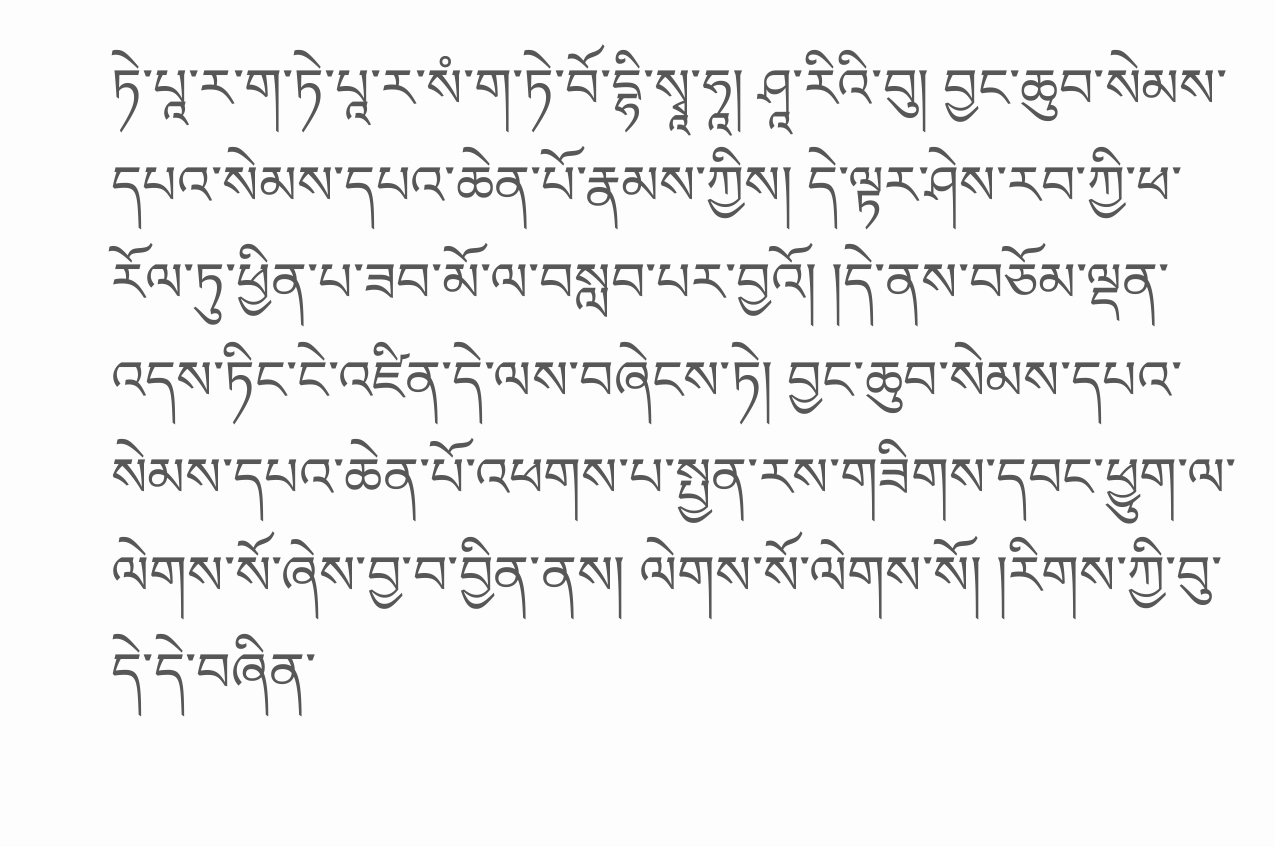ཏེ་པཱ་ར་ག་ཏེ་པཱ་ར་སཾ་ག་ཏེ་བོ་དྷི་སྭཱ་ཧཱ། ཤཱ་རིའི་བུ། བྱང་ཆུབ་སེམས་དཔའ་སེམས་དཔའ་ཆེན་པོ་རྣམས་ཀྱིས། དེ་ལྟར་ཤེས་རབ་ཀྱི་ཕ་རོལ་ཏུ་ཕྱིན་པ་ཟབ་མོ་ལ་བསླབ་པར་བྱའོ། །དེ་ནས་བཅོམ་ལྡན་འདས་ཏིང་ངེ་འཛིན་དེ་ལས་བཞེངས་ཏེ། བྱང་ཆུབ་སེམས་དཔའ་སེམས་དཔའ་ཆེན་པོ་འཕགས་པ་སྤྱན་རས་གཟིགས་དབང་ཕྱུག་ལ་ལེགས་སོ་ཞེས་བྱ་བ་བྱིན་ནས། ལེགས་སོ་ལེགས་སོ། །རིགས་ཀྱི་བུ་དེ་དེ་བཞིན་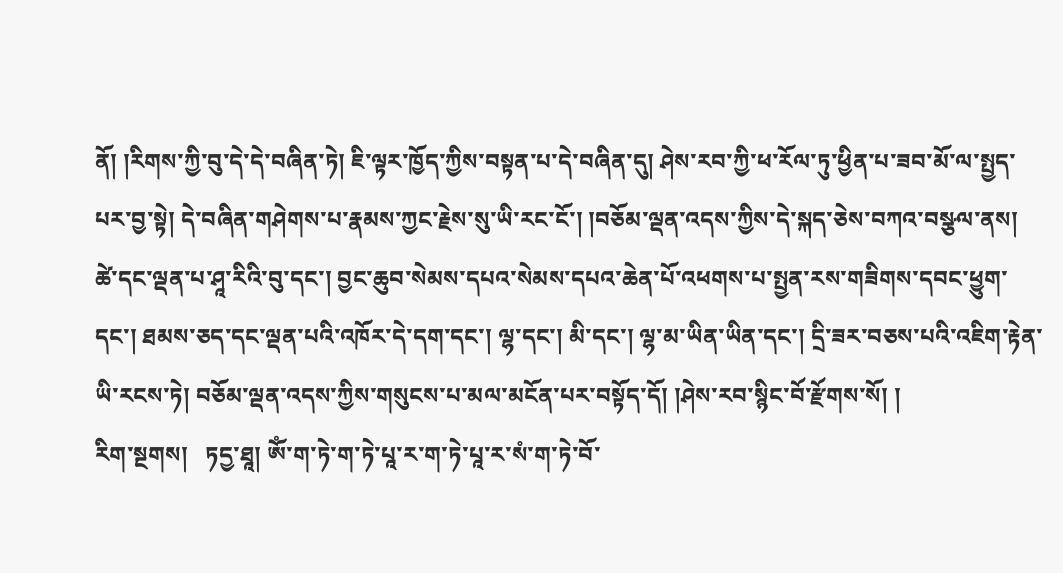ནོ། །རིགས་ཀྱི་བུ་དེ་དེ་བཞིན་ཏེ། ཇི་ལྟར་ཁྱོད་ཀྱིས་བསྟན་པ་དེ་བཞིན་དུ། ཤེས་རབ་ཀྱི་ཕ་རོལ་ཏུ་ཕྱིན་པ་ཟབ་མོ་ལ་སྤྱད་པར་བྱ་སྟེ། དེ་བཞིན་གཤེགས་པ་རྣམས་ཀྱང་རྗེས་སུ་ཡི་རང་ངོ་། །བཅོམ་ལྡན་འདས་ཀྱིས་དེ་སྐད་ཅེས་བཀའ་བསྩལ་ནས། ཚེ་དང་ལྡན་པ་ཤཱ་རིའི་བུ་དང་། བྱང་ཆུབ་སེམས་དཔའ་སེམས་དཔའ་ཆེན་པོ་འཕགས་པ་སྤྱན་རས་གཟིགས་དབང་ཕྱུག་དང་། ཐམས་ཅད་དང་ལྡན་པའི་འཁོར་དེ་དག་དང་། ལྷ་དང་། མི་དང་། ལྷ་མ་ཡིན་ཡིན་དང་། དྲི་ཟར་བཅས་པའི་འཇིག་རྟེན་ཡི་རངས་ཏེ། བཅོམ་ལྡན་འདས་ཀྱིས་གསུངས་པ་མལ་མངོན་པར་བསྟོད་དོ། །ཤེས་རབ་སྙིང་བོ་རྫོགས་སོ། །
རིག་སྔགས།   ཏདྱ་ཐཱ། ཨོཾ་ག་ཏེ་ག་ཏེ་པཱ་ར་ག་ཏེ་པཱ་ར་སཾ་ག་ཏེ་བོ་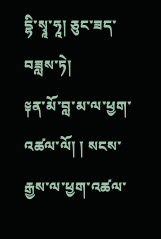དྷི་སྭཱ་ཧཱ། ཅུང་ཟད་བཟླས་ཏེ།
༈ན་མོ་བླ་མ་ལ་ཕྱག་འཚལ་ལོ། ། སངས་རྒྱས་ལ་ཕྱག་འཚལ་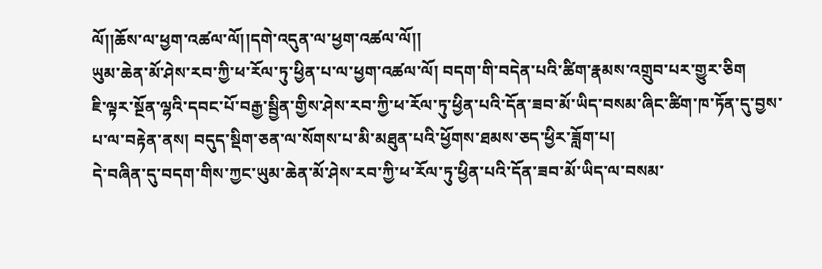ལོ།།ཆོས་ལ་ཕྱག་འཚལ་ལོ།།དགེ་འདུན་ལ་ཕྱག་འཚལ་ལོ།།
ཡུམ་ཆེན་མོ་ཤེས་རབ་ཀྱི་ཕ་རོལ་ཏུ་ཕྱིན་པ་ལ་ཕྱག་འཚལ་ལོ། བདག་གི་བདེན་པའི་ཚིག་རྣམས་འགྲུབ་པར་གྱུར་ཅིག
ཇི་ལྟར་སྔོན་ལྷའི་དབང་པོ་བརྒྱ་སྦྱིན་གྱིས་ཤེས་རབ་ཀྱི་ཕ་རོལ་ཏུ་ཕྱིན་པའི་དོན་ཟབ་མོ་ཡིད་བསམ་ཞིང་ཚིག་ཁ་ཏོན་དུ་བྱས་པ་ལ་བརྟེན་ནས། བདུད་སྡིག་ཅན་ལ་སོགས་པ་མི་མཐུན་པའི་ཕྱོགས་ཐམས་ཅད་ཕྱིར་ཟློག་པ།
དེ་བཞིན་དུ་བདག་གིས་ཀྱང་ཡུམ་ཆེན་མོ་ཤེས་རབ་ཀྱི་ཕ་རོལ་ཏུ་ཕྱིན་པའི་དོན་ཟབ་མོ་ཡིད་ལ་བསམ་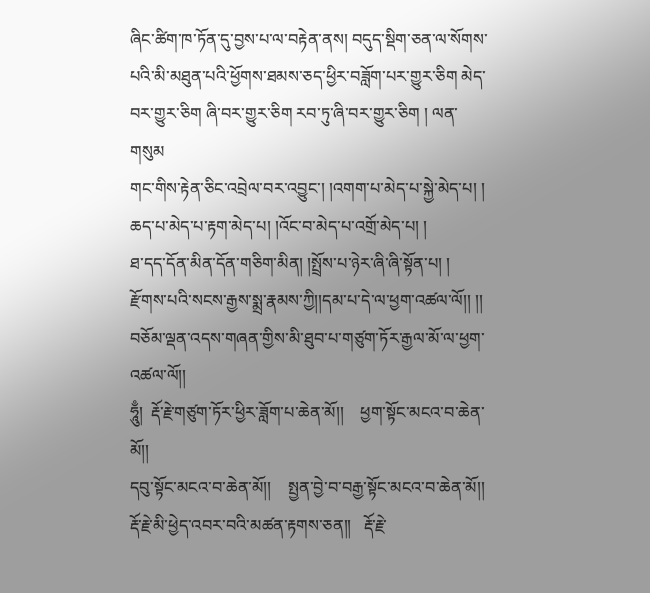ཞིང་ཚིག་ཁ་ཏོན་དུ་བྱས་པ་ལ་བརྟེན་ནས། བདུད་སྡིག་ཅན་ལ་སོགས་པའི་མི་མཐུན་པའི་ཕྱོགས་ཐམས་ཅད་ཕྱིར་བཟློག་པར་གྱུར་ཅིག མེད་བར་གྱུར་ཅིག ཞི་བར་གྱུར་ཅིག རབ་ཏུ་ཞི་བར་གྱུར་ཅིག ། ལན་གསུམ
གང་གིས་རྟེན་ཅིང་འབྲེལ་བར་འབྱུང་། །འགག་པ་མེད་པ་སྐྱེ་མེད་པ། །
ཆད་པ་མེད་པ་རྟག་མེད་པ། །འོང་བ་མེད་པ་འགྲོ་མེད་པ། །
ཐ་དད་དོན་མིན་དོན་གཅིག་མིན། །སྤྲོས་པ་ཉེར་ཞི་ཞི་སྟོན་པ། །
རྫོགས་པའི་སངས་རྒྱས་སྨྲ་རྣམས་ཀྱི།།དམ་པ་དེ་ལ་ཕྱག་འཚལ་ལོ།། །།
བཅོམ་ལྡན་འདས་གཞན་གྱིས་མི་ཐུབ་པ་གཙུག་ཏོར་རྒྱལ་མོ་ལ་ཕྱག་འཚལ་ལོ།།
ཧཱུྃ།  རྡོ་རྗེ་གཙུག་ཏོར་ཕྱིར་ཟློག་པ་ཆེན་མོ།།    ཕྱག་སྟོང་མངའ་བ་ཆེན་མོ།།
དབུ་སྟོང་མངའ་བ་ཆེན་མོ།།    སྤྱན་བྱེ་བ་བརྒྱ་སྟོང་མངའ་བ་ཆེན་མོ།།
རྡོ་རྗེ་མི་ཕྱེད་འབར་བའི་མཚན་རྟགས་ཅན།།   རྡོ་རྗེ་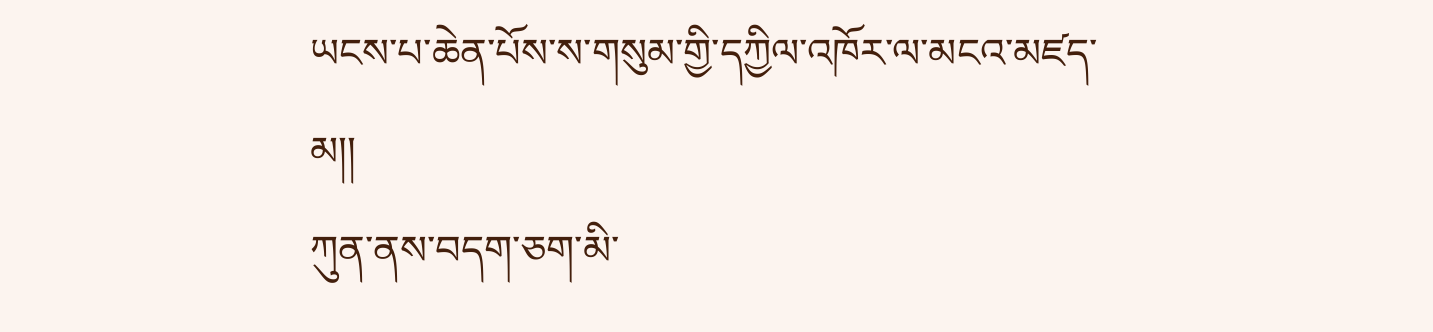ཡངས་པ་ཆེན་པོས་ས་གསུམ་གྱི་དཀྱིལ་འཁོར་ལ་མངའ་མཛད་མ།།
ཀུན་ནས་བདག་ཅག་མི་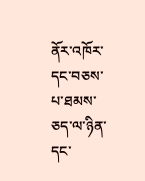ནོར་འཁོར་དང་བཅས་པ་ཐམས་ཅད་ལ་ཉིན་དང་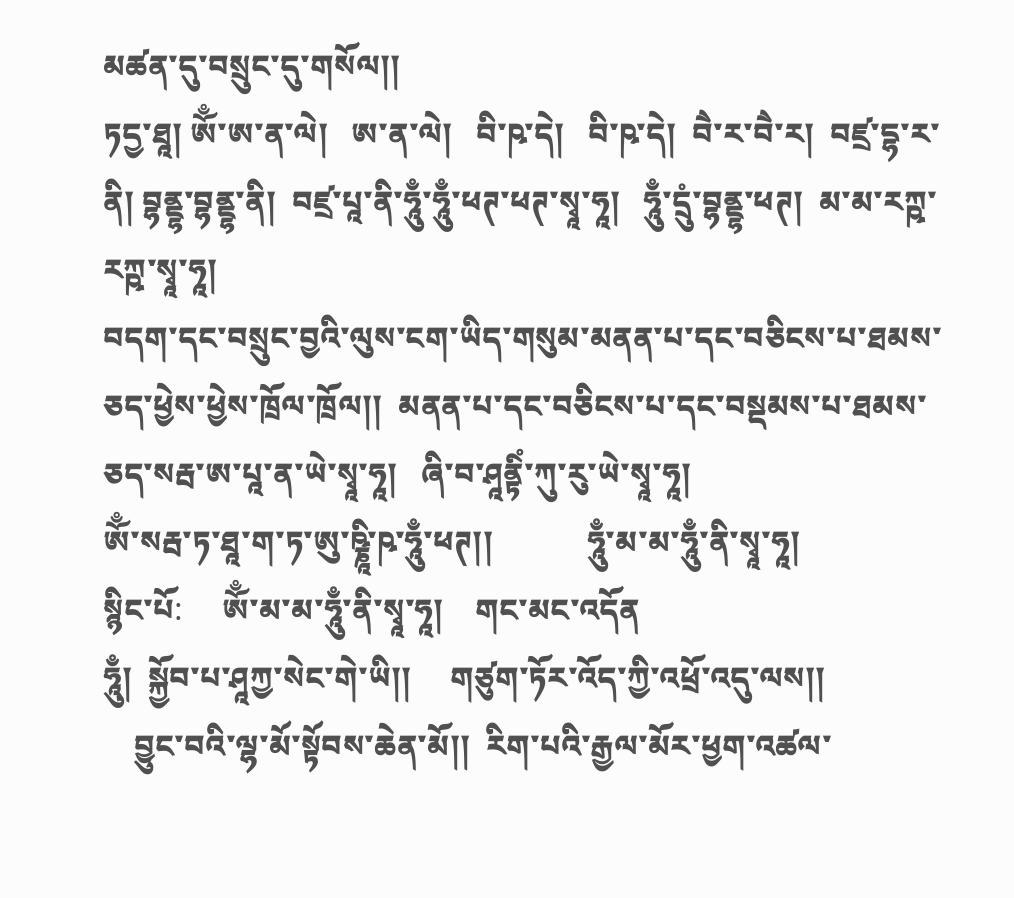མཚན་དུ་བསྲུང་དུ་གསོལ།།
ཏདྱ་ཐཱ། ཨོྃ་ཨ་ན་ལེ།   ཨ་ན་ལེ།   བི་ཥ་དེ།   བི་ཥ་དེ།  བཻ་ར་བཻ་ར།  བཛྲ་དྷ་ར་ནི། བྷནྡྷ་བྷནྡྷ་ནི།  བཛྲ་པཱ་ནི་ཧཱུྃ་ཧཱུྃ་ཕཊ་ཕཊ་སྭཱ་ཧཱ།   ཧཱུྃ་དྲུཾ་བྷནྡྷ་ཕཊ།  མ་མ་རཀྵ་རཀྵ་སྭཱ་ཧཱ།
བདག་དང་བསྲུང་བྱའི་ལུས་ངག་ཡིད་གསུམ་མནན་པ་དང་བཅིངས་པ་ཐམས་ཅད་ཕྱེས་ཕྱེས་ཁྲོལ་ཁྲོལ།།  མནན་པ་དང་བཅིངས་པ་དང་བསྡམས་པ་ཐམས་ཅད་སརྦ་ཨ་པཱ་ན་ཡེ་སྭཱ་ཧཱ།   ཞི་བ་ཤཱནྟིཾ་ཀུ་རུ་ཡེ་སྭཱ་ཧཱ།
ཨོྃ་སརྦ་ཏ་ཐཱ་ག་ཏ་ཨུ་ཥྞཱི་ཥ་ཧཱུྃ་ཕཊ།།            ཧཱུྃ་མ་མ་ཧཱུྃ་ནི་སྭཱ་ཧཱ།
སྙིང་པོ:     ཨོྃ་མ་མ་ཧཱུྃ་ནི་སྭཱ་ཧཱ།    གང་མང་འདོན
ཧཱུྃ།  སྐྱོབ་པ་ཤཱཀྱ་སེང་གེ་ཡི།།     གཙུག་ཏོར་འོད་ཀྱི་འཕྲོ་འདུ་ལས།།
    བྱུང་བའི་ལྷ་མོ་སྟོབས་ཆེན་མོ།།  རིག་པའི་རྒྱལ་མོར་ཕྱག་འཚལ་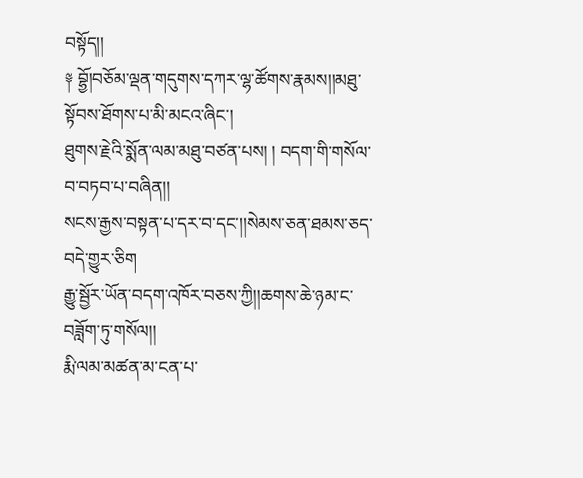བསྟོད།།
༈ བྷྱོ།བཅོམ་ལྡན་གདུགས་དཀར་ལྷ་ཚོགས་རྣམས།།མཐུ་སྟོབས་ཐོགས་པ་མི་མངའ་ཞིང་།
ཐུགས་རྗེའི་སྨོན་ལམ་མཐུ་བཙན་པས། ། བདག་གི་གསོལ་བ་བཏབ་པ་བཞིན།།
སངས་རྒྱས་བསྟན་པ་དར་བ་དང་།།སེམས་ཅན་ཐམས་ཅད་བདེ་གྱུར་ཅིག
རྒྱུ་སྦྱོར་ཡོན་བདག་འཁོར་བཅས་ཀྱི།།ཆགས་ཆེ་ཉམ་ང་བཟློག་ཏུ་གསོལ།།
རྨི་ལམ་མཚན་མ་ངན་པ་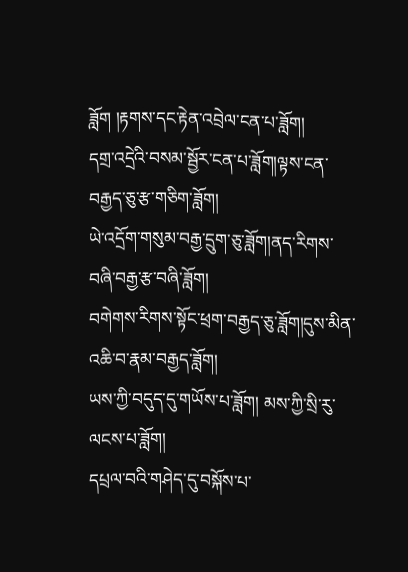ཟློག །རྟགས་དང་རྟེན་འབྲེལ་ངན་པ་ཟློག།
དགྲ་འདྲེའི་བསམ་སྦྱོར་ངན་པ་ཟློག།ལྟས་ངན་བརྒྱད་ཅུ་རྩ་གཅིག་ཟློག།
ཡེ་འདྲོག་གསུམ་བརྒྱ་དྲུག་ཅུ་ཟློག།ནད་རིགས་བཞི་བརྒྱ་རྩ་བཞི་ཟློག།
བགེགས་རིགས་སྟོང་ཕྲག་བརྒྱད་ཅུ་ཟློག།དུས་མིན་འཆི་བ་རྣམ་བརྒྱད་ཟློག།
ཡས་ཀྱི་བདུད་དུ་གཡོས་པ་ཟློག། མས་ཀྱི་སྲི་རུ་ལངས་པ་ཟློག།
དཔྲལ་བའི་གཤེད་དུ་བསྐོས་པ་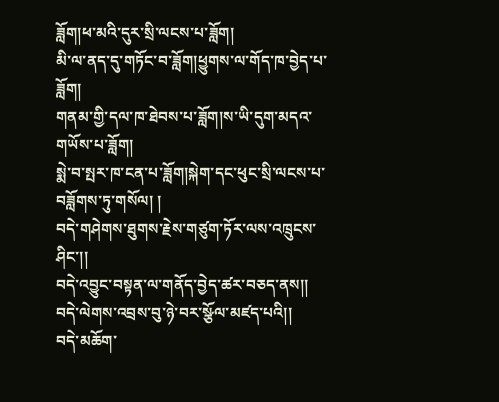ཟློག།ཕ་མའི་དུར་སྲི་ལངས་པ་ཟློག།
མི་ལ་ནད་དུ་གཏོང་བ་ཟློག།ཕྱུགས་ལ་གོད་ཁ་བྱེད་པ་ཟློག།
གནམ་གྱི་དལ་ཁ་ཐེབས་པ་ཟློག།ས་ཡི་དུག་མདའ་གཡོས་པ་ཟློག།
སྨེ་བ་སྤར་ཁ་ངན་པ་ཟློག།སྐེག་དང་ཕུང་སྲི་ལངས་པ་བཟློགས་ཏུ་གསོལ། །
བདེ་གཤེགས་ཐུགས་རྗེས་གཙུག་ཏོར་ལས་འཁྲུངས་ཤིང་།།
བདེ་འབྱུང་བསྟན་ལ་གནོད་བྱེད་ཚར་བཅད་ནས།།
བདེ་ལེགས་འབྲས་བུ་ཉེ་བར་སྩོལ་མཛད་པའི།།
བདེ་མཆོག་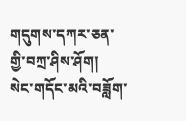གདུགས་དཀར་ཅན་གྱི་བཀྲ་ཤིས་ཤོག།
སེང་གདོང་མའི་བཟློག་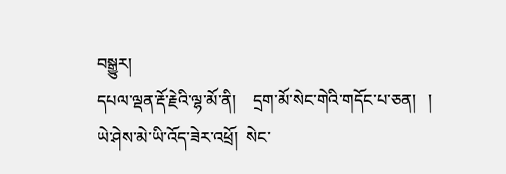བསྒྱུར།
དཔལ་ལྡན་རྡོ་རྗེའི་ལྷ་མོ་ནི།    དྲག་མོ་སེང་གེའི་གདོང་པ་ཅན།   །
ཡེ་ཤེས་མེ་ཡི་འོད་ཟེར་འཕྲོ།  སེང་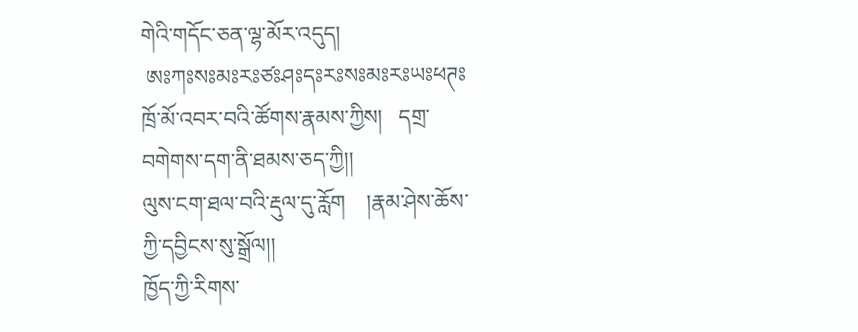གེའི་གདོང་ཅན་ལྷ་མོར་འདུད།
 ཨཿཀཿསཿམཿརཿཙཿཤཿདཿརཿསཿམཿརཿཡཿཕཊཿ
ཁྲོ་མོ་འབར་བའི་ཚོགས་རྣམས་ཀྱིས།   དགྲ་བགེགས་དག་ནི་ཐམས་ཅད་ཀྱི།།
ལུས་ངག་ཐལ་བའི་རྡུལ་དུ་རློག    །རྣམ་ཤེས་ཆོས་ཀྱི་དབྱིངས་སུ་སྒྲོལ།།
ཁྱོད་ཀྱི་རིགས་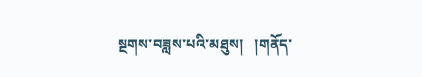སྔགས་བཟླས་པའི་མཐུས།   །གནོད་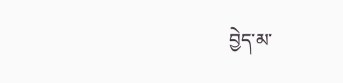བྱེད་མ་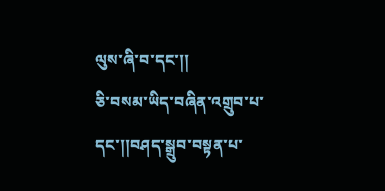ལུས་ཞི་བ་དང་།།
ཅི་བསམ་ཡིད་བཞིན་འགྲུབ་པ་དང་།།བཤད་སྒྲུབ་བསྟན་པ་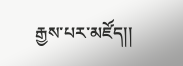རྒྱས་པར་མཛོད།།